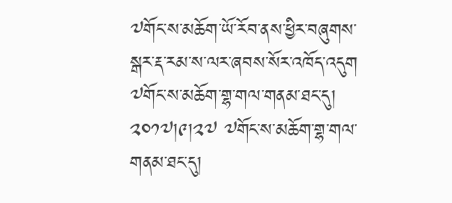༧གོང་ས་མཆོག་ཡོ་རོབ་ནས་ཕྱིར་བཞུགས་སྒར་རྡ་རམ་ས་ལར་ཞབས་སོར་འཁོད་འདུག
༧གོང་ས་མཆོག་གྷ་གལ་གནམ་ཐང་དུ། ༢༠༡༧།༩།༢༧ ༧གོང་ས་མཆོག་གྷ་གལ་གནམ་ཐང་དུ།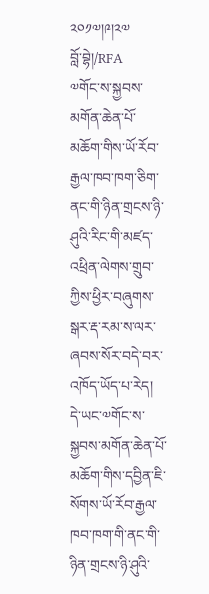༢༠༡༧།༩།༢༧
བློ་བྷེ།/RFA
༧གོང་ས་སྐྱབས་མགོན་ཆེན་པོ་མཆོག་གིས་ཡོ་རོབ་རྒྱལ་ཁབ་ཁག་ཅིག་ནང་གི་ཉིན་གྲངས་ཉི་ཤུའི་རིང་གི་མཛད་འཕྲིན་ལེགས་གྲུབ་ཀྱིས་ཕྱིར་བཞུགས་སྒར་རྡ་རམ་ས་ལར་ཞབས་སོར་བདེ་བར་འཁོད་ཡོད་པ་རེད།
དེ་ཡང་༧གོང་ས་སྐྱབས་མགོན་ཆེན་པོ་མཆོག་གིས་དབྱིན་ཇི་སོགས་ཡོ་རོབ་རྒྱལ་ཁབ་ཁག་གི་ནང་གི་ཉིན་གྲངས་ཉི་ཤུའི་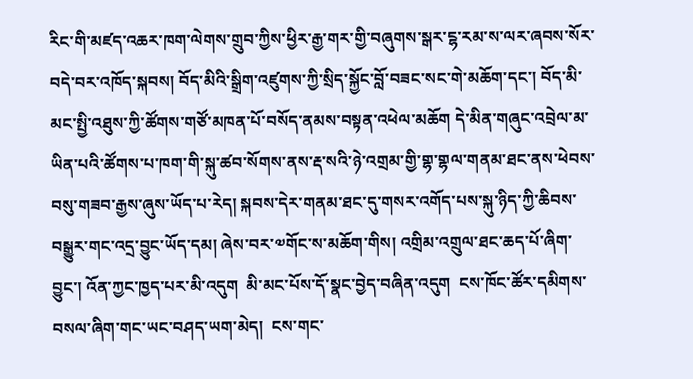རིང་གི་མཛད་འཆར་ཁག་ལེགས་གྲུབ་ཀྱིས་ཕྱིར་རྒྱ་གར་གྱི་བཞུགས་སྒར་ངྷ་རམ་ས་ལར་ཞབས་སོར་བདེ་བར་འཁོད་སྐབས། བོད་མིའི་སྒྲིག་འཛུགས་ཀྱི་སྲིད་སྐྱོང་བློ་བཟང་སང་གེ་མཆོག་དང་། བོད་མི་མང་སྤྱི་འཐུས་ཀྱི་ཚོགས་གཙོ་མཁན་པོ་བསོད་ནམས་བསྟན་འཕེལ་མཆོག དེ་མིན་གཞུང་འབྲེལ་མ་ཡིན་པའི་ཚོགས་པ་ཁག་གི་སྐུ་ཚབ་སོགས་ནས་རྡ་སའི་ཉེ་འགྲམ་གྱི་གྷ་གྷལ་གནམ་ཐང་ནས་ཕེབས་བསུ་གཟབ་རྒྱས་ཞུས་ཡོད་པ་རེད། སྐབས་དེར་གནམ་ཐང་དུ་གསར་འགོད་པས་སྐུ་ཉིད་ཀྱི་ཆིབས་བསྒྱུར་གང་འདྲ་བྱུང་ཡོད་དམ། ཞེས་བར་༧གོང་ས་མཆོག་གིས། འགྲིམ་འགྲུལ་ཐང་ཆད་པོ་ཞིག་བྱུང་། འོན་ཀྱང་ཁྱད་པར་མི་འདུག  མི་མང་པོས་དོ་སྣང་བྱེད་བཞིན་འདུག  ངས་ཁོང་ཚོར་དམིགས་བསལ་ཞིག་གང་ཡང་བཤད་ཡག་མེད།  ངས་གང་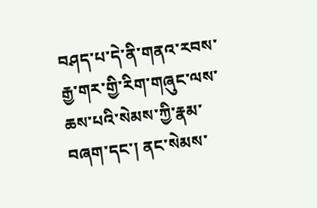བཤད་པ་དེ་ནི་གནའ་རབས་རྒྱ་གར་གྱི་རིག་གཞུང་ལས་ཆས་པའི་སེམས་ཀྱི་རྣམ་བཞག་དང་། ནང་སེམས་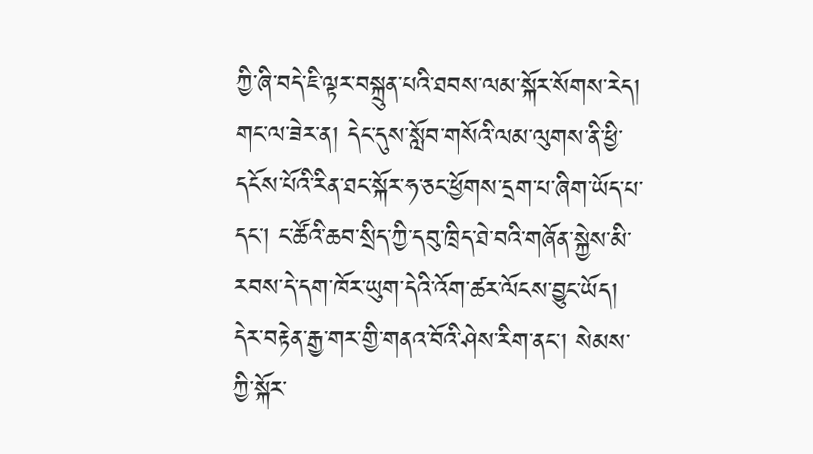ཀྱི་ཞི་བདེ་ཇི་ལྟར་བསྐྲུན་པའི་ཐབས་ལམ་སྐོར་སོགས་རེད། གང་ལ་ཟེར་ན། དེང་དུས་སློབ་གསོའི་ལམ་ལུགས་ནི་ཕྱི་དངོས་པོའི་རིན་ཐང་སྐོར་ཧ་ཅང་ཕྱོགས་དྲག་པ་ཞིག་ཡོད་པ་དང་། ང་ཚོའི་ཆབ་སྲིད་ཀྱི་དབུ་ཁྲིད་ཐེ་བའི་གཞོན་སྐྱེས་མི་རབས་དེ་དག་ཁོར་ཡུག་དེའི་འོག་ཚར་ལོངས་བྱུང་ཡོད།
དེར་བརྟེན་རྒྱ་གར་གྱི་གནའ་བོའི་ཤེས་རིག་ནང་། སེམས་ཀྱི་སྐོར་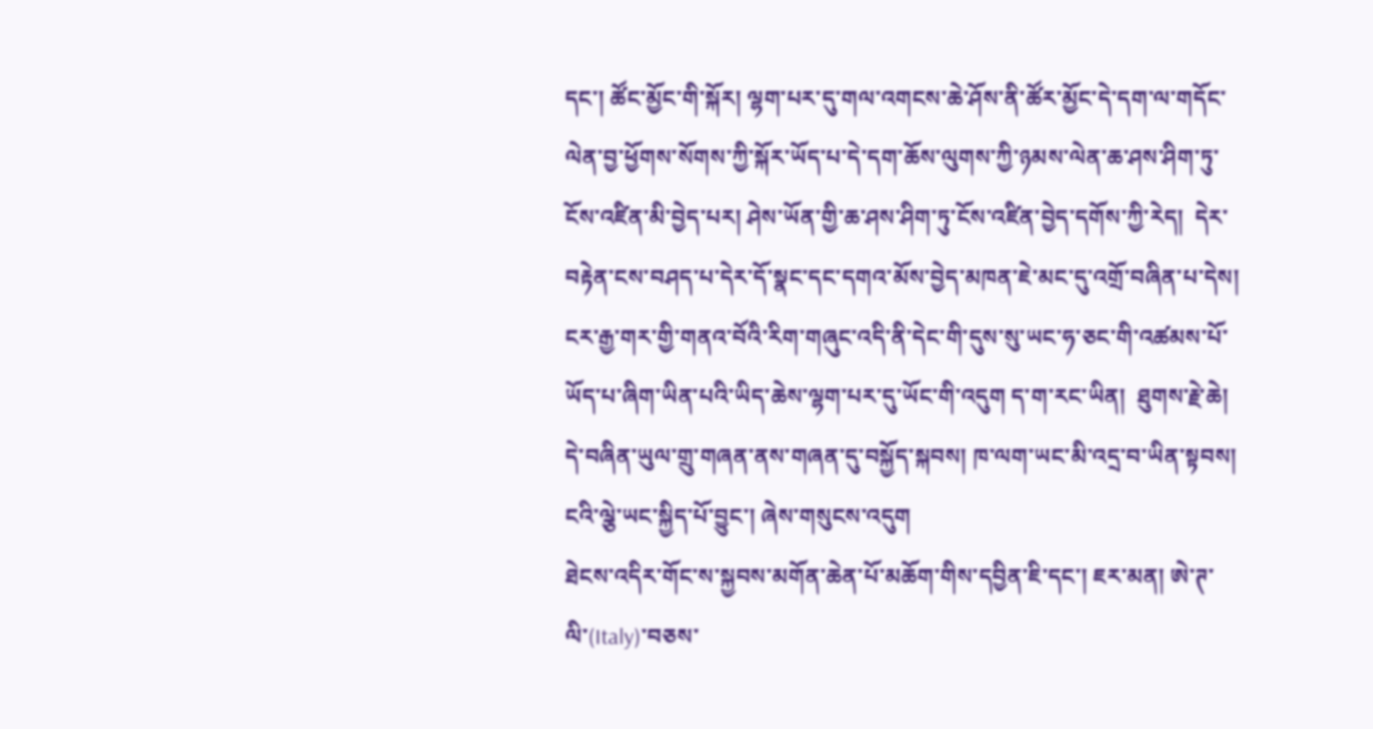དང་། ཚོང་མྱོང་གི་སྐོར། ལྷག་པར་དུ་གལ་འགངས་ཆེ་ཤོས་ནི་ཚོར་མྱོང་དེ་དག་ལ་གདོང་ལེན་བྱ་ཕྱོགས་སོགས་ཀྱི་སྐོར་ཡོད་པ་དེ་དག་ཆོས་ལུགས་ཀྱི་ཉམས་ལེན་ཆ་ཤས་ཤིག་ཏུ་ངོས་འཛིན་མི་བྱེད་པར། ཤེས་ཡོན་གྱི་ཆ་ཤས་ཤིག་ཏུ་ངོས་འཛིན་བྱེད་དགོས་ཀྱི་རེད།  དེར་བརྟེན་ངས་བཤད་པ་དེར་དོ་སྣང་དང་དགའ་མོས་བྱེད་མཁན་ཇེ་མང་དུ་འགྲོ་བཞིན་པ་དེས། ངར་རྒྱ་གར་གྱི་གནའ་བོའི་རིག་གཞུང་འདི་ནི་དེང་གི་དུས་སུ་ཡང་ཧ་ཅང་གི་འཚམས་པོ་ཡོད་པ་ཞིག་ཡིན་པའི་ཡིད་ཆེས་ལྷག་པར་དུ་ཡོང་གི་འདུག ད་ག་རང་ཡིན།  ཐུགས་རྗེ་ཆེ། དེ་བཞིན་ཡུལ་གྲུ་གཞན་ནས་གཞན་དུ་བསྐྱོད་སྐབས། ཁ་ལག་ཡང་མི་འདྲ་བ་ཡིན་སྟབས། ངའི་ལྕེ་ཡང་སྐྱིད་པོ་བྱུང་། ཞེས་གསུངས་འདུག
ཐེངས་འདིར་གོང་ས་སྐྱབས་མགོན་ཆེན་པོ་མཆོག་གིས་དབྱིན་ཇི་དང་། ཇར་མན། ཨེ་ཊ་ལི་(Italy)་བཅས་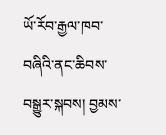ཡོ་རོབ་རྒྱལ་ཁབ་བཞིའི་ནང་ཆིབས་བསྒྱུར་སྐབས། བྱམས་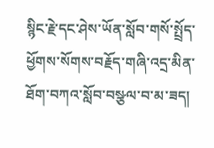སྙིང་རྗེ་དང་ཤེས་ཡོན་སློབ་གསོ་སྤྲོད་ཕྱོགས་སོགས་བརྗོད་གཞི་འདྲ་མིན་ཐོག་བཀའ་སློབ་བསྩལ་བ་མ་ཟད།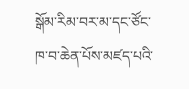སྒོམ་རིམ་བར་མ་དང་ཙོང་ཁ་བ་ཆེན་པོས་མཛད་པའི་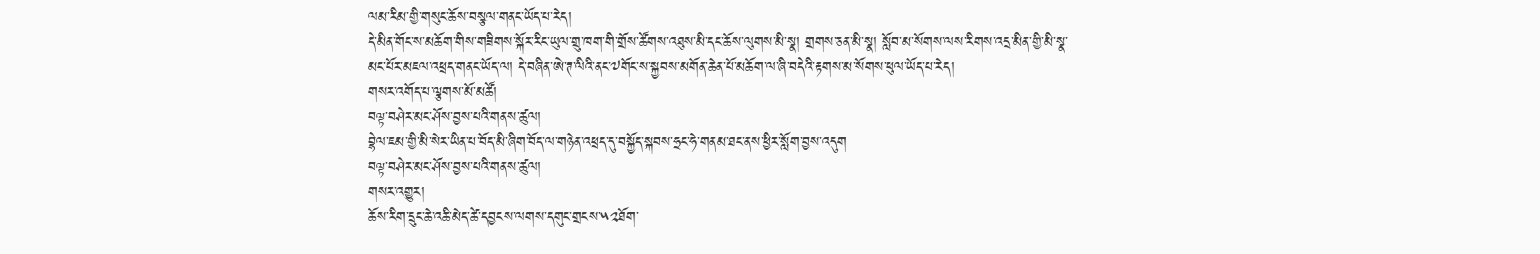ལམ་རིམ་གྱི་གསུང་ཆོས་བསྩལ་གནང་ཡོད་པ་རེད།
དེ་མིན་གོང་ས་མཆོག་གིས་གཟིགས་སྐོར་རིང་ཡུལ་གྲུ་ཁག་གི་གྲོས་ཚོགས་འཐུས་མི་དང་ཆོས་ལུགས་མི་སྣ། གྲགས་ཅན་མི་སྣ། སློབ་མ་སོགས་ལས་རིགས་འདྲ་མིན་གྱི་མི་སྣ་མང་པོར་མཇལ་འཕྲད་གནང་ཡོད་ལ། དེ་བཞིན་ཨེ་ཊ་ལིའི་ནང་༧གོང་ས་སྐྱབས་མགོན་ཆེན་པོ་མཆོག་ལ་ཞི་བདེའི་རྟགས་མ་སོགས་ཕུལ་ཡོད་པ་རེད།
གསར་འགོད་པ་ལྕགས་མོ་མཚོ།
བལྟ་བཤེར་མང་ཤོས་བྱས་པའི་གནས་ཚུལ།
བྷེལ་ཇམ་གྱི་མི་སེར་ཡིན་པ་བོད་མི་ཞིག་བོད་ལ་གཉེན་འཕྲད་དུ་བསྐྱོད་སྐབས་ཧྲང་ཧེ་གནམ་ཐང་ནས་ཕྱིར་སློག་བྱས་འདུག
བལྟ་བཤེར་མང་ཤོས་བྱས་པའི་གནས་ཚུལ།
གསར་འགྱུར།
ཆོས་རིག་དྲུང་ཆེ་འཆི་མེད་ཚེ་དབྱངས་ལགས་དགུང་གྲངས་༥༢ཐོག་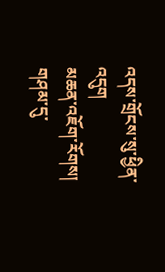འདས་གྲོངས་སུ་ཕྱིན་འདུག
མཆན་འཇོག་རོགས།
གཤམ་དུ་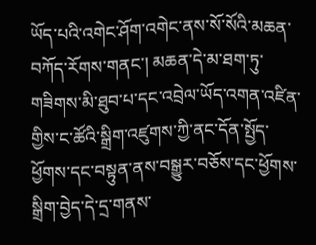ཡོད་པའི་འགེང་ཤོག་འགེང་ནས་སོ་སོའི་མཆན་བཀོད་རོགས་གནང་། མཆན་དེ་མ་ཐག་ཏུ་གཟིགས་མི་ཐུབ་པ་དང་འབྲེལ་ཡོད་འགན་འཛིན་གྱིས་ང་ཚོའི་སྒྲིག་འཛུགས་ཀྱི་ནང་དོན་སྤྱོད་ཕྱོགས་དང་བསྟུན་ནས་བསྒྱུར་བཅོས་དང་ཕྱོགས་སྒྲིག་བྱེད་དེ་དྲ་གནས་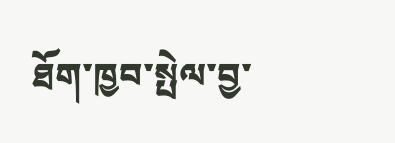ཐོག་ཁྱབ་སྤེལ་བྱ་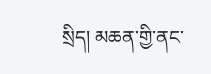སྲིད། མཆན་གྱི་ནང་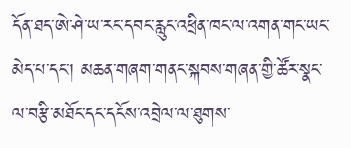དོན་ཐད་ཨེ་ཤེ་ཡ་རང་དབང་རླུང་འཕྲིན་ཁང་ལ་འགན་གང་ཡང་མེད་པ་དང་། མཆན་གཞག་གནང་སྐབས་གཞན་གྱི་ཚོར་སྣང་ལ་བརྩི་མཐོང་དང་དངོས་འབྲེལ་ལ་ཐུགས་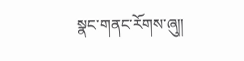སྣང་གནང་རོགས་ཞུ༎